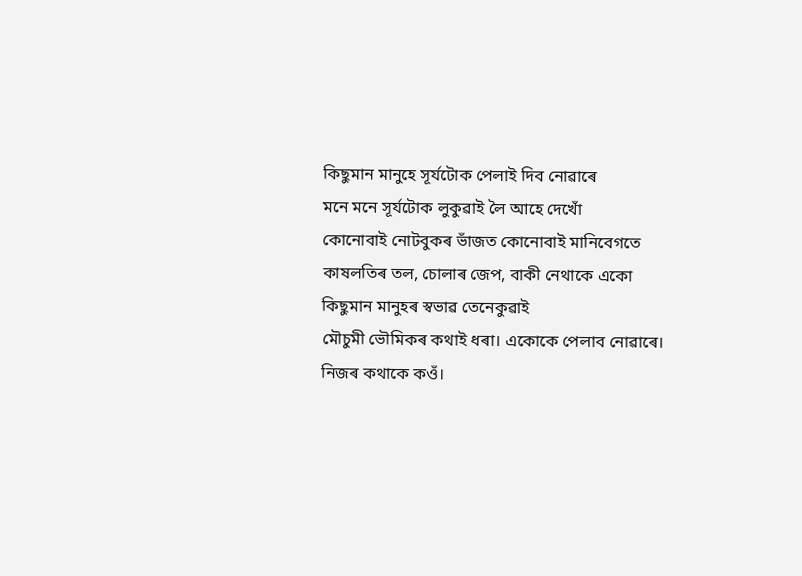কিছুমান মানুহে সূর্যটোক পেলাই দিব নোৱাৰে
মনে মনে সূর্যটোক লুকুৱাই লৈ আহে দেখোঁ
কোনোবাই নোটবুকৰ ভাঁজত কোনোবাই মানিবেগতে
কাষলতিৰ তল, চোলাৰ জেপ, বাকী নেথাকে একো
কিছুমান মানুহৰ স্বভাৱ তেনেকুৱাই
মৌচুমী ভৌমিকৰ কথাই ধৰা। একোকে পেলাব নোৱাৰে।
নিজৰ কথাকে কওঁ।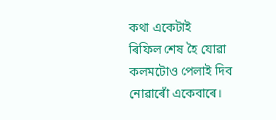কথা একেটাই
ৰিফিল শেষ হৈ যোৱা কলমটোও পেলাই দিব নোৱাৰোঁ একেবাৰে।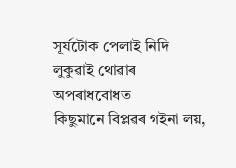সূর্যটোক পেলাই নিদি লুকুৱাই থোৱাৰ অপৰাধবোধত
কিছুমানে বিপ্লৱৰ গইনা লয়,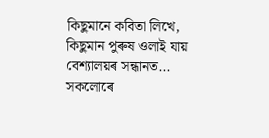কিছুমানে কবিতা লিখে,
কিছুমান পুৰুষ ওলাই যায় বেশ্যালয়ৰ সন্ধানত...
সকলোৰে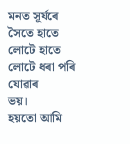মনত সূর্যৰে সৈতে হাতে লোটে হাতে লোটে ধৰা পৰি যোৱাৰ
ভয়।
হয়তো আমি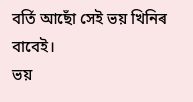বর্তি আছোঁ সেই ভয় খিনিৰ বাবেই।
ভয়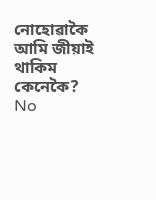নোহোৱাকৈ আমি জীয়াই থাকিম কেনেকৈ?
No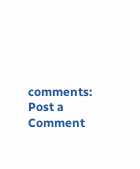comments:
Post a Comment